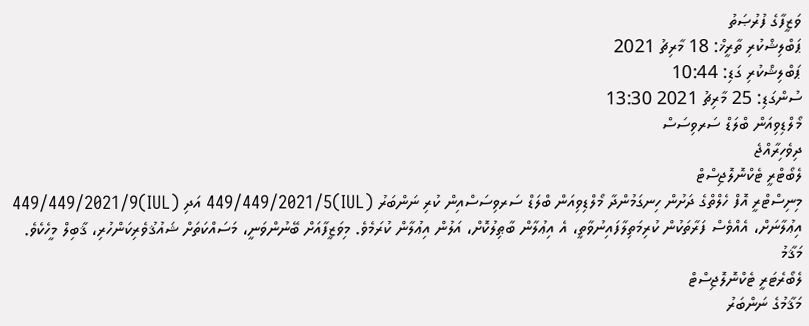ވަޒީފާގެ ފުރުޞަތު
ޕަބްލިޝްކުރި ތާރީޚް: 18 މާރިޗު 2021
ޕަބްލިޝްކުރި ގަޑި: 10:44
ސުންގަޑި: 25 މާރިޗު 2021 13:30
މޯލްޑިވިއަން ބްލަޑް ސަރވިސަސް
ދިވެހިރާއްޖެ
ލެބޯޓްރީ ޓެކްނޮލޮޖިސްޓް
މިނިސްޓްރީ އޮފް ހެލްތްގެ ދަށުން ހިނގަމުންދާ މޯލްޑިވިއަން ބްލަޑް ސަރވިސަސްއިން ކުރި ނަންބަރު (IUL)449/449/2021/5 އަދި (IUL)449/449/2021/9 އިޢުލާނަށް، އެއްވެސް ފަރާތަކުން ކުރިމަތިލާފައިނުވާތީ، އެ އިޢުލާން ބާޠިލުކޮށް، އަލުން އިޢުލާން ކުރަމެވެ. މިވަޒީފާއަށް ބޭނުންވަނީ، މަސައްކަތަށް ޝައުޤުވެރިކަންހުރި، ޤާބިލް މީހެކެވެ.
މަޤާމު
ލެބޯރެޓަރީ ޓެކްނޮލޮޖިސްޓް
މަޤާމުގެ ނަންބަރު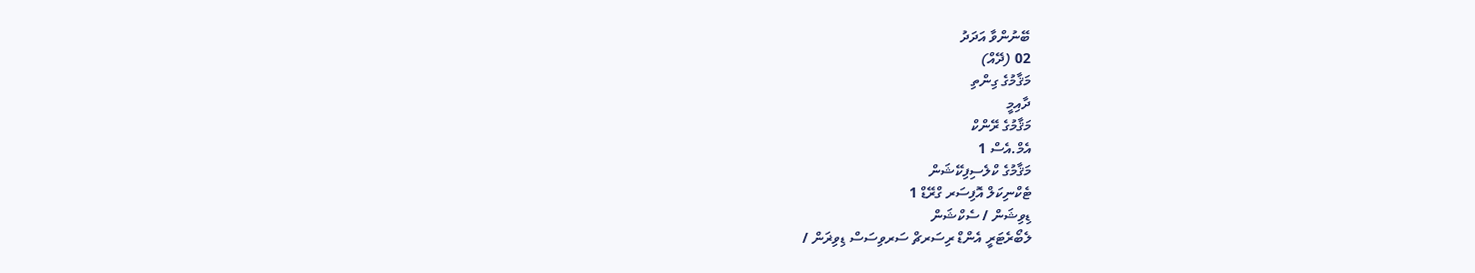ބޭނުންވާ އަދަދު
02 (ދޭއް)
މަޤާމުގެ ގިންތި
ދާއިމީ
މަޤާމުގެ ރޭންކް
އެމް.އެސް 1
މަޤާމުގެ ކްލެސިފިކޭޝަން
ޓެކްނިކަލް އޮފިސަރ ގްރޭޑް 1
ޑިވިޝަން / ސެކްޝަން
ލެބޯރެޓަރީ އެންޑް ރިސަރޗް ސަރވިސަސް ޑިވިޜަން /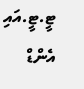ޓީ.ޓީ.އައި އެންޑް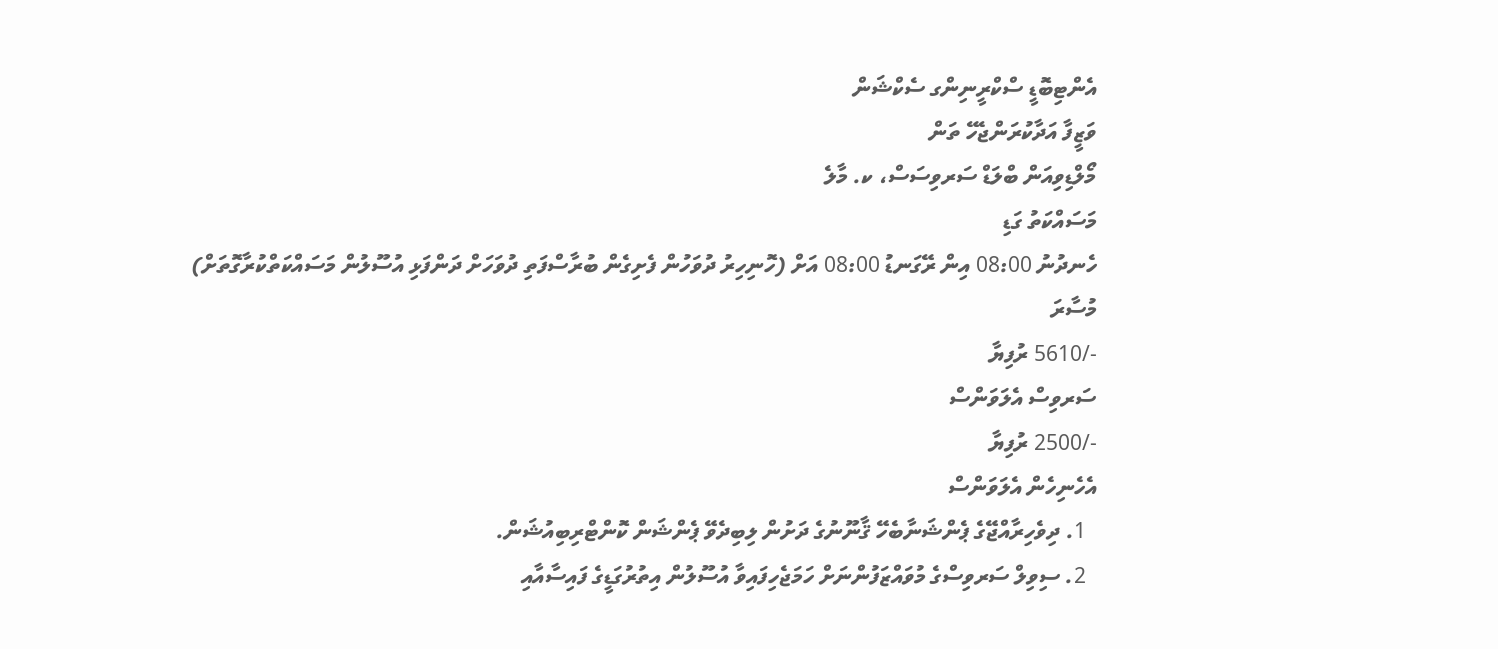އެންޓިބޮޑީ ސްކްރީނިންގ ސެކްޝަން
ވަޒީފާ އަދާކުރަންޖެހޭ ތަން
މޯލްޑިވިއަން ބްލަޑް ސަރވިސަސް، ކ. މާލެ
މަސައްކަތު ގަޑި
ހެނދުނު 08:00 އިން ރޭގަނޑު 08:00 އަށް (ހޮނިހިރު ދުވަހުން ފެށިގެން ބުރާސްފަތި ދުވަހަށް ދަންފަޅި އުސޫލުން މަސައްކަތްކުރާގޮތަށް)
މުސާރަ
-/5610 ރުފިޔާ
ސަރވިސް އެލަވަންސް
-/2500 ރުފިޔާ
އެހެނިހެން އެލަވަންސް
  1. ދިވެހިރާއްޖޭގެ ޕެންޝަނާބެހޭ ޤާނޫނުގެ ދަށުން ލިބިދެވޭ ޕެންޝަން ކޮންޓްރިބިއުޝަން.
  2. ސިވިލް ސަރވިސްގެ މުވައްޒަފުންނަށް ހަމަޖެހިފައިވާ އުސޫލުން އިތުރުގަޑީގެ ފައިސާއާއި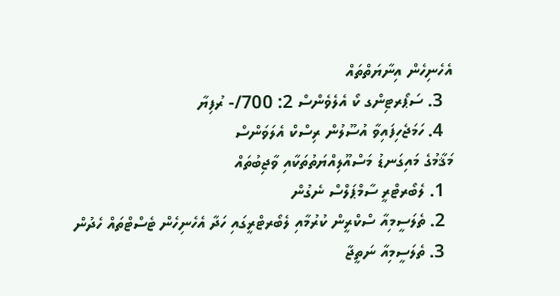އެހެނިހެން އިނާޔަތްތައް
  3. ސަޕޯރޓިންގ ކޯ އެލެވެންސް 2: 700/- ރުފިޔާ
  4. ހަމަޖެހިފައިވާ އުސޫލުން ރިސްކް އެލަވަންސް
މަޤާމުގެ މައިގަނޑު މަސްއޫލިއްޔަތުތަކާއި ވާޖިބުތައް
  1. ލެބޯރޓްރީ ސާމްޕަލްސް ނެގުން
  2. ތެލަސީމިއާ ސްކްރީން ކުރުމާއި ލެބޯރޓްރީގައި ހަދާ އެހެނިހެން ޓެސްޓްތައް ހެދުން
  3. ތެލަސީމިއާ ނަތީޖާ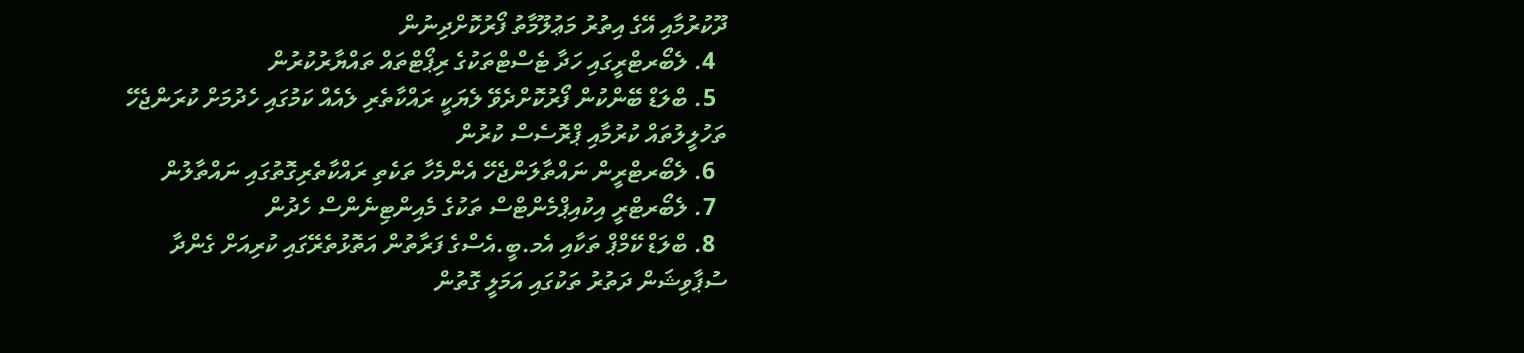ދޫކުރުމާއި އޭގެ އިތުރު މަޢުލޫމާތު ފޯރުކޮށްދިނުން
  4. ލެބޯރޓްރީގައި ހަދާ ޓެސްޓްތަކުގެ ރިޕޯޓްތައް ތައްޔާރުކުރުން
  5. ބްލަޑް ބޭންކުން ފޯރުކޮށްދެވޭ ލެޔަކީ ރައްކާތެރި ލެއެއް ކަމުގައި ހެދުމަށް ކުރަންޖެހޭ ތަހުލީލުތައް ކުރުމާއި ޕްރޮސެސް ކުރުން
  6. ލެބޯރޓްރީން ނައްތާލަންޖެހޭ އެންމެހާ ތަކެތި ރައްކާތެރިގޮތުގައި ނައްތާލުން
  7. ލެބޯރޓްރީ އިކުއިޕްމެންޓްސް ތަކުގެ މެއިންޓިނެންސް ހެދުން
  8. ބްލަޑް ކޭމްޕް ތަކާއި އެމ.ބީ.އެސްގެ ފަރާތުން އަތޮޅުތެރޭގައި ކުރިއަށް ގެންދާ ސުޕާވިޝަން ދަތުރު ތަކުގައި އަމަލީ ގޮތުން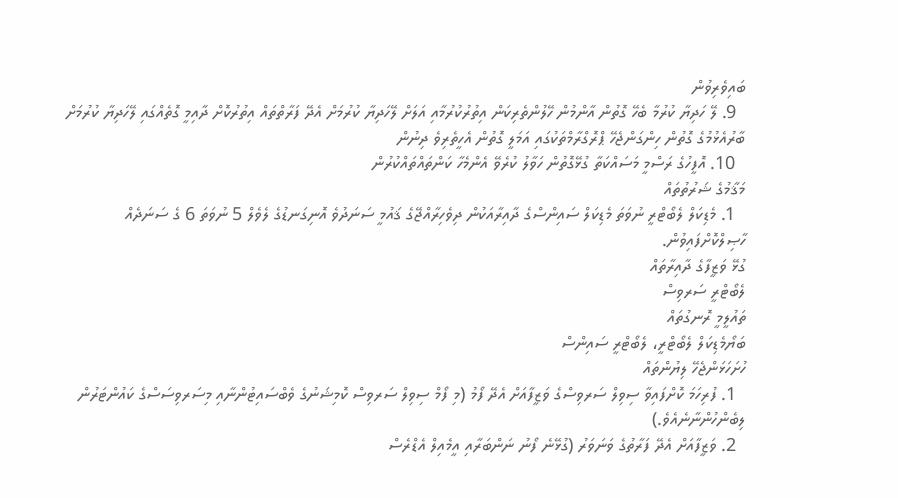ބައިވެރިވުން
  9. ލޭ ހަދިޔާ ކުރުމާ ބެހޭ ގޮތުން އާންމުން ހޭލުންތެރިކަން އިތުރުކުރުމާއި އަލަށް ލޭހަދިޔާ ކުރުމަށް އެދޭ ފަރާތްތައް އިތުރުކޮށް ދާއިމީ ގޮތެއްގައި ލޭހަދިޔާ ކުރުމަށް ބާރުއެޅުމުގެ ގޮތުން ހިންގަންޖެހޭ ޕްރޮގްރާމްތަކުގައި އަމަލީ ގޮތުން އެހީތެރިވެ ދިނުން
  10. އޮފީހުގެ ރަސްމީ މަސައްކަތާ ގުޅޭގޮތުން ހަވާލު ކުރެވޭ އެންމެހާ ކަންތައްތައްކުރުން
މަޤާމުގެ ޝަރުތުތައް
  1. މެޑިކަލް ލެބޯޓްރީ ނުވަތަ މެޑިކަލް ސައިންސްގެ ދާއިރާއަކުން ދިވެހިރާއްޖޭގެ ޤައުމީ ސަނަދުވެ އޮނިގަނޑުގެ ލެވެލް 5 ނުވަތަ 6 ގެ ސަނަދެއް ހާޞިލްކޮށްފައިވުން.
ގުޅޭ ވަޒީފާގެ ދާއިރާތައް
ލެބޯޓްރީ ސަރވިސް
ތައުލީމީ ރޮނގުތައް
ބަޔޯމެޑިކަލް ލެބޯޓްރީ، ލެބޯޓްރީ ސައިންސް
ހުށަހަޅަންޖެހޭ ލިޔުންތައް
  1. ފުރިހަމަ ކޮށްފައިވާ ސިވިލް ސަރވިސްގެ ވަޒީފާއަށް އެދޭ ފޯމު (މި ފޯމް ސިވިލް ސަރވިސް ކޮމިޝަނުގެ ވެބްސައިޓުންނާއި މިސަރވިސަސްގެ ކައުންޓަރުން ލިބެންހުންނާނެއެވެ.)
  2. ވަޒީފާއަށް އެދޭ ފަރާތުގެ ވަނަވަރު (ގުޅޭނެ ފޯނު ނަންބަރާއި އީމެއިލް އެޑްރެސް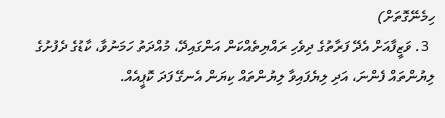ހިމެނޭގޮތަށް)
  3. ވަޒީފާއަށް އެދޭ ފަރާތުގެ ދިވެހި ރައްޔިތެއްކަން އަންގައިދޭ، މުއްދަތު ހަމަނުވާ، ކާޑުގެ ދެފުށުގެ ލިޔުންތައް ފެންނަ، އަދި ލިޔެފައިވާ ލިޔުންތައް ކިޔަން އެނގޭ ފަދަ ކޮޕީއެއް.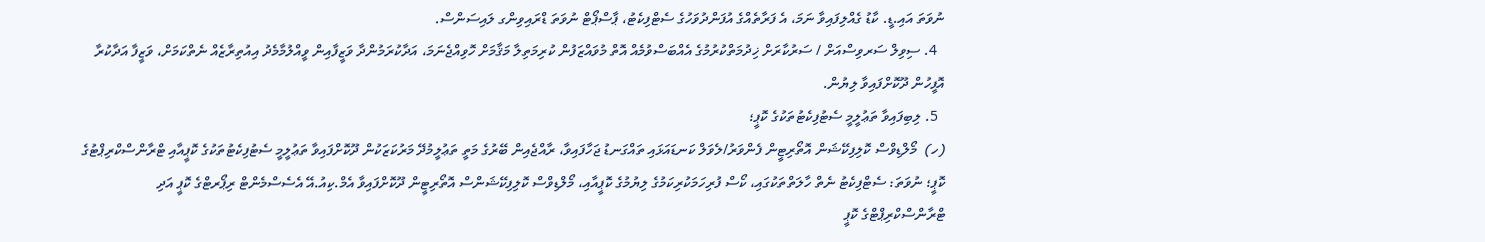ނުވަތަ އައި.ޑީ. ކާޑު ގެއްލިފައިވާ ނަމަ، އެ ފަރާތެއްގެ އުފަންދުވަހުގެ ސެޓްފިކެޓު، ޕާސްޕޯޓް ނުވަތަ ޑްރައިވިންގ ލައިސަންސް.
  4. ސިވިލް ސަރވިސްއަށް / ސަރުކާރަށް ޚިދުމަތްކުރުމުގެ އެއްބަސްވުމެއް އޮތް މުވައްޒަފުން ކުރިމަތިލާ މަޤާމަށް ހޮވިއްޖެނަމަ، އަދާކުރަމުންދާ ވަޒީފާއިން ވީއްލުމާމެދު އިއުތިރާޒެއް ނެތްކަމަށް، ވަޒީފާ އަދާކުރާ އޮފީހުން ދޫކޮށްފައިވާ ލިޔުން.
  5. ލިބިފައިވާ ތަޢުލީމީ ސެޓުފިކެޓުތަކުގެ ކޮޕީ؛
(ހ)  މޯލްޑިވްސް ކޮލިފިކޭޝަން އޮތޯރިޓީން ފެންވަރު/ލެވަލް ކަނޑައަޅައި ތައްގަނޑު ޖަހާފައިވާ، ރާއްޖެއިން ބޭރުގެ މަތީ ތަޢުލީމުދޭ މަރުކަޒަކުން ދޫކޮށްފައިވާ ތަޢުލީމީ ސެޓުފިކެޓުތަކުގެ ކޮޕީއާއި ޓްރާންސްކްރިޕްޓުގެ ކޮޕީ؛ ނުވަތަ: ސެޓްފިކެޓު ނެތް ހާލަތްތަކުގައި، ކޯސް ފުރިހަމަކުރިކަމުގެ ލިޔުމުގެ ކޮޕީއާއި، މޯލްޑިވްސް ކޮލިފިކޭޝަންސް އޮތޯރިޓީން ދޫކޮށްފައިވާ އެމް.ކިއު.އޭ އެސެސްމެންޓް ރިޕޯރޓްގެ ކޮޕީ އަދި ޓްރާންސްކްރިޕްޓްގެ ކޮޕީ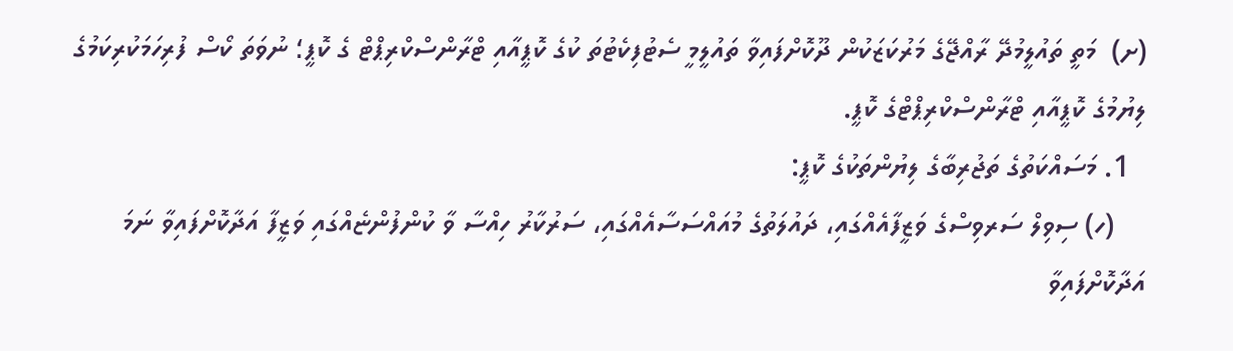(ށ)  މަތީ ތައުލީމުދޭ ރާއްޖޭގެ މަރުކަޒަކުން ދޫކޮށްފައިވާ ތައުލީމީ ސެޓުފިކެޓުތަ ކުގެ ކޮޕީއާއި ޓްރާންސްކްރިޕްޓް ގެ ކޮޕީ؛ ނުވަތަ ކޯސް ފުރިހަމަކުރިކަމުގެ ލިޔުމުގެ ކޮޕީއާއި ޓްރާންސްކްރިޕްޓްގެ ކޮޕީ.
  1. މަސައްކަތުގެ ތަޖުރިބާގެ ލިޔުންތަކުގެ ކޮޕީ:
    (ހ) ސިވިލް ސަރވިސްގެ ވަޒީފާއެއްގައި، ދައުލަތުގެ މުއައްސަސާއެއްގައި، ސަރުކާރު ހިއްސާ ވާ ކުންފުންޏެއްގައި ވަޒީފާ އަދާކޮށްފައިވާ ނަމަ އަދާކޮށްފައިވާ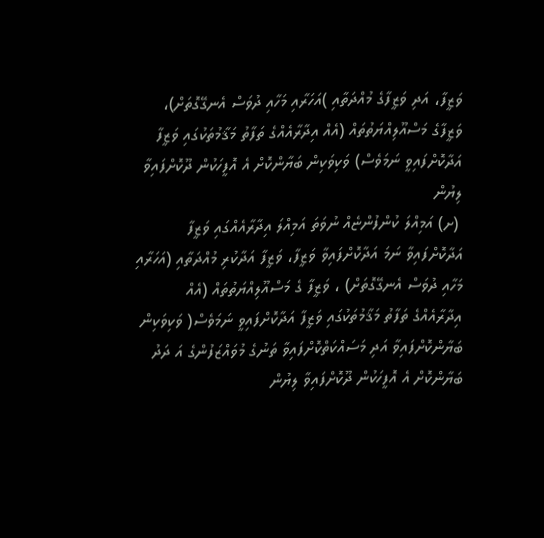ވަޒީފާ، އަދި ވަޒީފާގެ މުއްދަތާއި )އަހަރާއި މަހާއި ދުވަސް އެނގޭގޮތަށް)، ވަޒީފާގެ މަސްއޫލިއްޔަތުތައް (އެއް އިދާރާއެއްގެ ތަފާތު މަޤާމުތަކުގައި ވަޒީފާ އަދާކޮށްފައިވީ ނަމަވެސް) ވަކިވަކިން ބަޔާންކޮށް އެ އޮފީހަކުން ދޫކޮށްފައިވާ ލިޔުން
 (ށ) އަމިއްލަ ކުންފުންޏެއް ނުވަތަ އަމިއްލަ އިދާރާއެއްގައި ވަޒީފާ އަދާކޮށްފައިވާ ނަމަ އަދާކޮށްފައިވާ ވަޒީފާ، ވަޒީފާ އަދާކުރި މުއްދަތާއި (އަހަރާއި މަހާއި ދުވަސް އެނގޭގޮތަށް) ، ވަޒީފާ ގެ މަސްއޫލިއްޔަތުތައް (އެއް އިދާރާއެއްގެ ތަފާތު މަޤާމުތަކުގައި ވަޒީފާ އަދާކޮށްފައިވީ ނަމަވެސް( ވަކިވަކިން ބަޔާންކޮށްފައިވާ އަދި މަސައްކަތްކޮށްފައިވާ ތަނުގެ މުވައްޒަފުންގެ އަ ދަދު ބަޔާންކޮށް އެ އޮފީހަކުން ދޫކޮށްފައިވާ ލިޔުން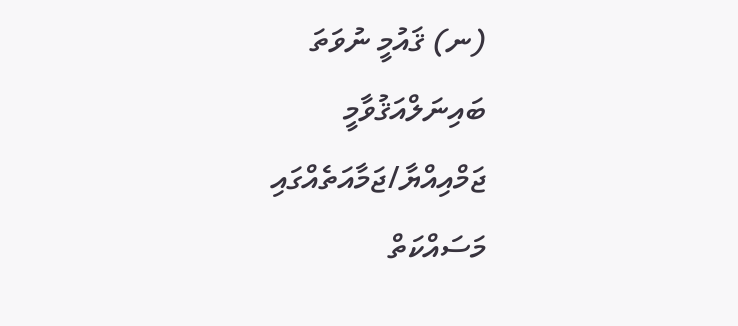(ނ) ޤައުމީ ނުވަތަ ބައިނަލްއަޤުވާމީ ޖަމްއިއްޔާ/ޖަމާއަތެއްގައި މަސައްކަތް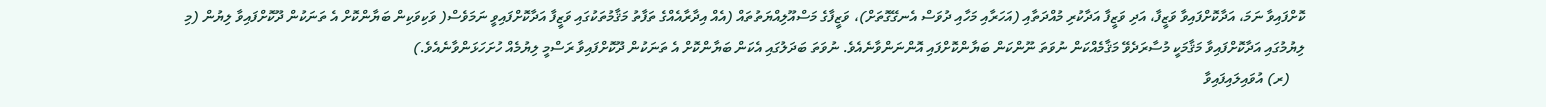ކޮށްފައިވާ ނަމަ، އަދާކޮށްފައިވާ ވަޒީފާ، އަދި ވަޒީފާ އަދާކުރި މުއްދަތާއި (އަހަރާއި މަހާއި ދުވަސް އެނގޭގޮތަށް)، ވަޒީފާގެ މަސްއޫލިއްޔަތުތައް (އެއް އިދާރާއެއްގެ ތަފާތު މަޤާމުތަކުގައި ވަޒީފާ އަދާކޮށްފައިވީ ނަމަވެސް( ވަކިވަކިން ބަޔާންކޮށް އެ ތަނަކުން ދޫކޮށްފައިވާ ލިޔުން (މި ލިޔުމުގައި އަދާކޮށްފައިވާ މަޤާމަކީ މުސާރަދެވޭ މަޤާމެއްކަން ނުވަތަ ނޫންކަން ބަޔާންކޮށްފައި އޮންނަންވާނެއެވެ. ނުވަތަ ބަދަލުގައި އެކަން ބަޔާންކޮށް އެ ތަނަކުން ދޫކޮށްފައިވާ ރަސްމީ ލިޔުމެއް ހުށަހަޅަންވާނެއެވެ.)
    (ރ) އުވައިލައިފައިވާ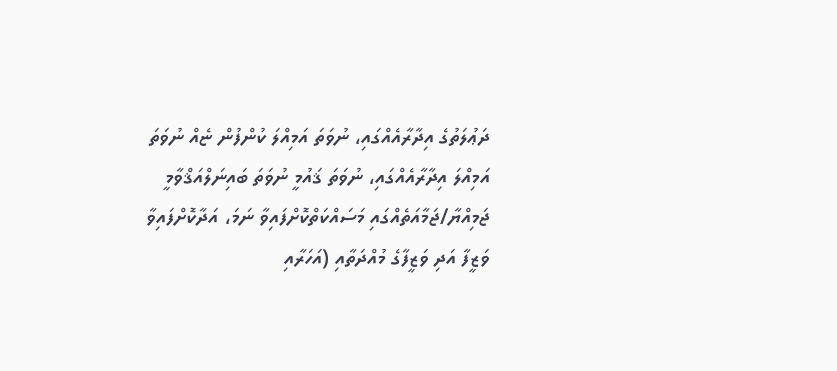ދަޢުލަތުގެ އިދާރާއެއްގައި، ނުވަތަ އަމިއްލަ ކުންފުން ޏެއް ނުވަތަ އަމިއްލަ އިދާރާއެއްގައި، ނުވަތަ ޤައުމީ ނުވަތަ ބައިނަލްއަޤްވާމީ ޖަމިއްޔާ/ޖަމާއަތެއްގައި މަސައްކަތްކޮށްފައިވާ ނަމަ، އަދާކޮށްފައިވާ ވަޒީފާ އަދި ވަޒީފާގެ މުއްދަތާއި (އަހަރާއި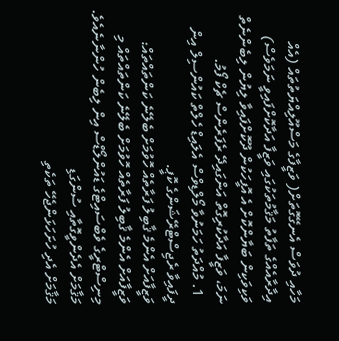މަހާއި ދުވަސް އެނގޭގޮތަށް( ވަޒީފާގެ މަސްއޫލިއްޔަތުތައް (އެއް އިދާރާއެއްގެ ތަފާތު މަޤާމުތަކުގައި ވަޒީފާ އަދާކޮށްފައިވީ ނަމަވެސް) ވަކިވަކިން ބަޔާންކޮށް އެ އޮފީހަކުން ދޫކޮށްފައިވާ ލިޔުން ލިބެންނެތް ނަމަ، ވަޒީފާ އަދާކުރިގޮތް އަންގައިދޭ ރެފަރެންސް ޗެކް ފޯމު.
  1. މުއްދަތު ހަމަނުވާ މޯލްޑިވްސް އެލައިޑް ހެލްތް ކައުންސިލް އިން ދީފައިވާ ރެޖިސްޓްރޭޝަންގެ ކޮޕީ.
ވަޒީފާއަށް އެންމެ ޤާބިލު ފަރާތެއް ހޮވުމަށް ބެލޭނެ ކަންތައްތައް:
ވަޒީފާއަށް އެންމެ ޤާބިލު ފަރާތެއް ހޮވުމަށް ބެލޭނެ ކަންތައްތައް މި މިނިސްޓްރީގެ ވެބްސައިޓްގެ ޑައުންލޯޑްސް އިން ލިބެން ހުންނާނެއެވެ.
މަޤާމަށް އެދެންވީގޮތާއި ސުންގަޑި
މަޤާމަށް އެދި ހުށަހަޅަންޖެހޭ ތަކެތި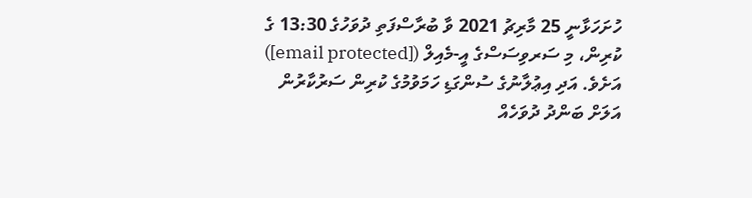ހުށަހަޅާނީ 25 މާރިޗު 2021 ވާ ބުރާސްފަތި ދުވަހުގެ 13:30 ގެ ކުރިން، މި ސަރވިސަސްގެ އީ-މެއިލް ([email protected]) އަށެވެ. އަދި އިޢުލާނުގެ ސުންގަޑި ހަމަވުމުގެ ކުރިން ސަރުކާރުން އަލަށް ބަންދު ދުވަހެއް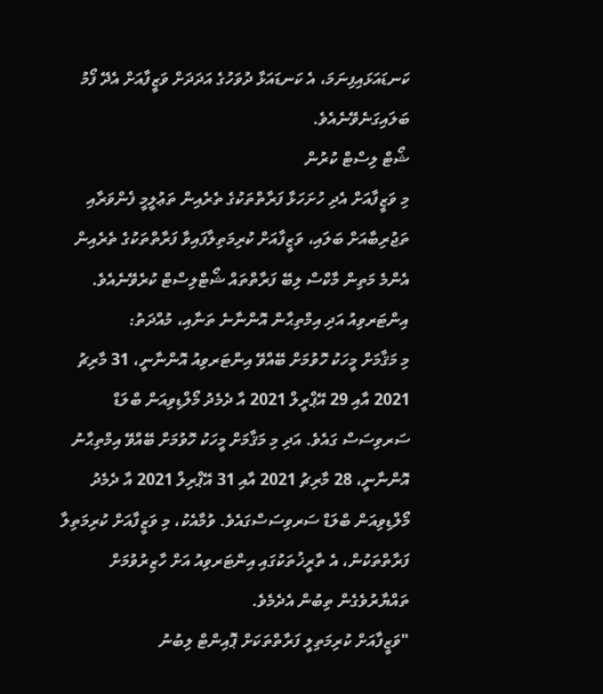ކަނޑައަޅައިފިނަމަ، އެ ކަނޑައަޅާ ދުވަހުގެ އަދަދަށް ވަޒީފާއަށް އެދޭ ފޯމު ބަލައިގަނެވޭނެއެވެ.
ޝޯޓް ލިސްޓް ކުރުން
މި ވަޒީފާއަށް އެދި ހުށަހަޅާ ފަރާތްތަކުގެ ތެރެއިން ތަޢުލީމީ ފެންވަރާއި ތަޖުރިބާއަށް ބަލައި، ވަޒީފާއަށް ކުރިމަތިލާފައިވާ ފަރާތްތަކުގެ ތެރެއިން އެންމެ މަތިން މާކްސް ލިބޭ ފަރާތްތައް ޝޯޓްލިސްޓް ކުރެވޭނެއެވެ.
އިންޓަރވިއު އަދި އިމްތިޙާން އޮންނާނެ ތަނާއި، މުއްދަތު:
މި މަޤާމަށް މީހަކު ހޮވުމަށް ބޭއްވޭ އިންޓަރވިއު އޮންނާނީ، 31 މާރިޗު 2021 އާއި 29 އޭޕްރީލް 2021 އާ ދެމެދު މޯލްޑިވިއަން ބްލަޑް ސަރވިސަސް ގައެވެ. އަދި މި މަޤާމަށް މީހަކު ހޮވުމަށް ބޭއްވޭ އިމްތިޙާނު އޮންނާނީ، 28 މާރިޗު 2021 އާއި 31 އޭޕްރިލް 2021 އާ ދެމެދު މޯލްޑިވިއަން ބްލަޑް ސަރވިސަސްގައެވެ. ވުމާއެކު، މި ވަޒީފާއަށް ކުރިމަތިލާ ފަރާތްތަކުން، އެ ތާރީޚުތަކުގައި އިންޓަރވިއު އަށް ހާޒިރުވުމަށް ތައްޔާރުވެގެން ތިބުން އެދެމެވެ.
"ވަޒީފާއަށް ކުރިމަތިލީ ފަރާތްތަކަށް ޕޮއިންޓް ލިބުނު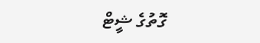ގޮތުގެ ޝީޓް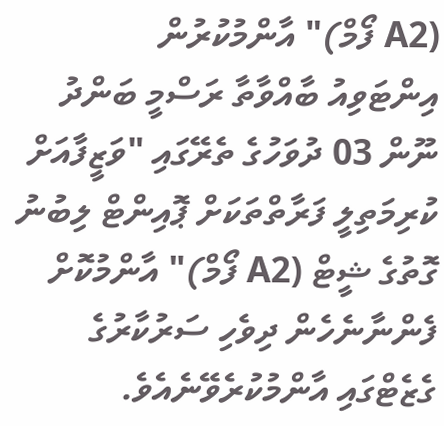(A2 ފޯމް)" އާންމުކުރުން
އިންޓަވިއު ބާއްވާތާ ރަސްމީ ބަންދު ނޫން 03 ދުވަހުގެ ތެރޭގައި "ވަޒީފާއަށް ކުރިމަތިލީ ފަރާތްތަކަށް ޕޮއިންޓް ލިބުނު ގޮތުގެ ޝީޓް (A2 ފޯމް)" އާންމުކޮށް ފެންނާނެހެން ދިވެހި ސަރުކާރުގެ ގެޒެޓްގައި އާންމުކުރެވޭނެއެވެ.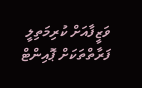ވަޒީފާއަށް ކުރިމަތިލީ ފަރާތްތަކަށް ޕޮއިންޓް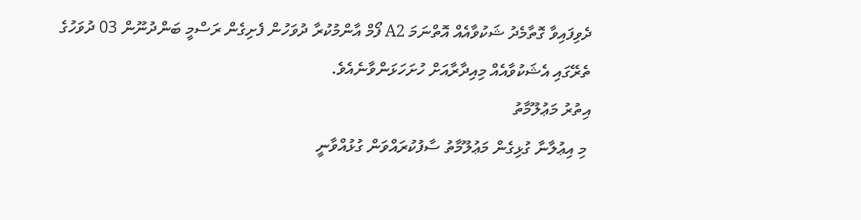ދެވިފައިވާ ގޮތާމެދު ޝަކުވާއެއް އޮތްނަމަ A2 ފޯމް އާންމުކުރާ ދުވަހުން ފެށިގެން ރަސްމީ ބަންދުނޫން 03 ދުވަހުގެ ތެރޭގައި އެޝަކުވާއެއް މިއިދާރާއަށް ހުށަހަޅަންވާނެއެވެ.
އިތުރު މަޢުލޫމާތު
 މި އިޢުލާނާ ގުޅިގެން މަޢުލޫމާތު ސާފުކުރައްވަން ގުޅުއްވާނީ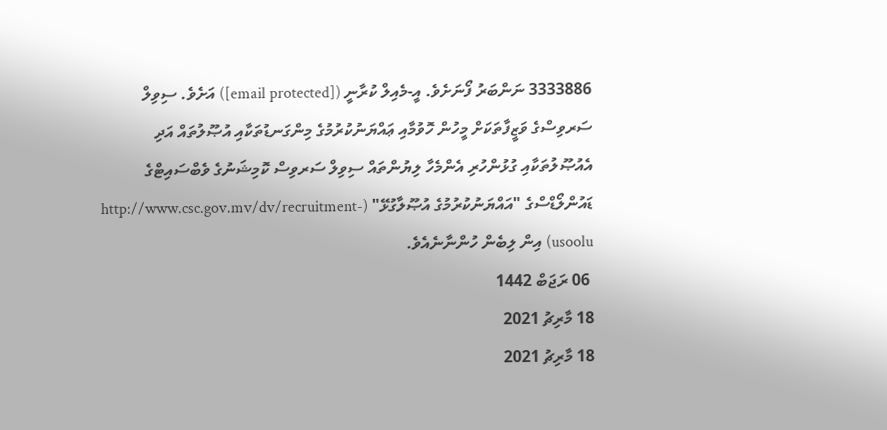3333886 ނަންބަރު ފޯނަށެވެ. އީ-މެއިލް ކުރާނީ ([email protected]) އަށެވެ. ސިވިލް ސަރވިސްގެ ވަޒީފާތަކަށް މީހުން ހޮވުމާއި ޢައްޔަނުކުރުމުގެ މިންގަނޑުތަކާއި އުޞޫލުތައް އަދި އެއުޞޫލުތަކާއި ގުޅުންހުރި އެންމެހާ ލިޔުންތައް ސިވިލް ސަރވިސް ކޮމިޝަނުގެ ވެބްސައިޓްގެ ޑައުންލޯޑްސްގެ "އައްޔަނުކުރުމުގެ އުޞޫލާގުޅޭ" (http://www.csc.gov.mv/dv/recruitment-usoolu) އިން ލިބެން ހުންނާނެއެވެ.
 06 ރަޖަބް 1442
18 މާރިޗު 2021
18 މާރިޗު 2021